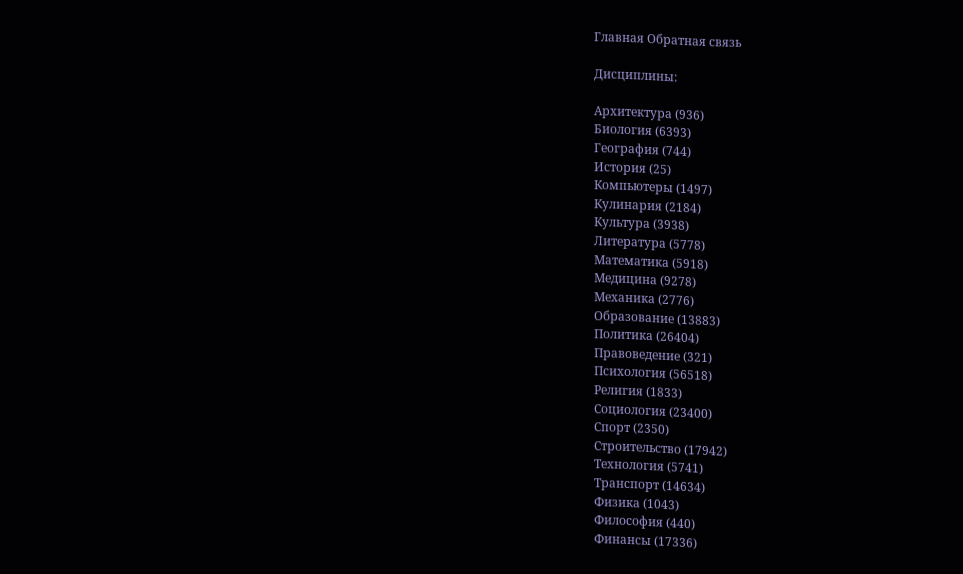Главная Обратная связь

Дисциплины:

Архитектура (936)
Биология (6393)
География (744)
История (25)
Компьютеры (1497)
Кулинария (2184)
Культура (3938)
Литература (5778)
Математика (5918)
Медицина (9278)
Механика (2776)
Образование (13883)
Политика (26404)
Правоведение (321)
Психология (56518)
Религия (1833)
Социология (23400)
Спорт (2350)
Строительство (17942)
Технология (5741)
Транспорт (14634)
Физика (1043)
Философия (440)
Финансы (17336)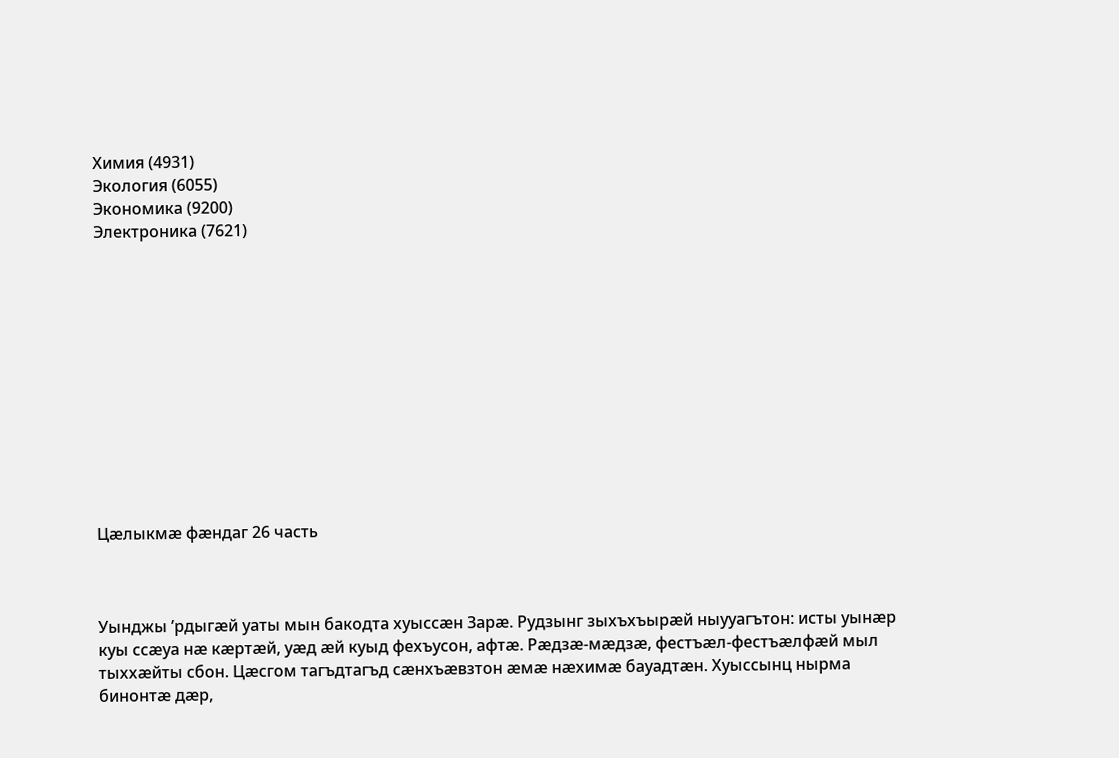Химия (4931)
Экология (6055)
Экономика (9200)
Электроника (7621)












Цæлыкмæ фæндаг 26 часть



Уынджы ’рдыгæй уаты мын бакодта хуыссæн Зарæ. Рудзынг зыхъхъырæй ныууагътон: исты уынæр куы ссæуа нæ кæртæй, уæд æй куыд фехъусон, афтæ. Рæдзæ-мæдзæ, фестъæл-фестъæлфæй мыл тыххæйты сбон. Цæсгом тагъдтагъд сæнхъæвзтон æмæ нæхимæ бауадтæн. Хуыссынц нырма бинонтæ дæр,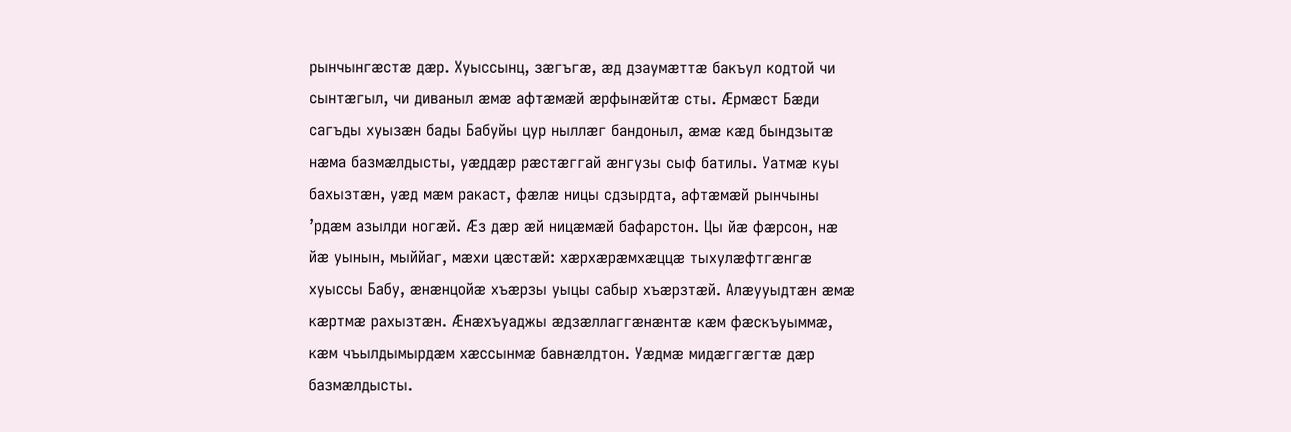рынчынгæстæ дæр. Хуыссынц, зæгъгæ, æд дзаумæттæ бакъул кодтой чи сынтæгыл, чи диваныл æмæ афтæмæй æрфынæйтæ сты. Æрмæст Бæди сагъды хуызæн бады Бабуйы цур ныллæг бандоныл, æмæ кæд бындзытæ нæма базмæлдысты, уæддæр рæстæггай æнгузы сыф батилы. Уатмæ куы бахызтæн, уæд мæм ракаст, фæлæ ницы сдзырдта, афтæмæй рынчыны ’рдæм азылди ногæй. Æз дæр æй ницæмæй бафарстон. Цы йæ фæрсон, нæ йæ уынын, мыййаг, мæхи цæстæй: хæрхæрæмхæццæ тыхулæфтгæнгæ хуыссы Бабу, æнæнцойæ хъæрзы уыцы сабыр хъæрзтæй. Алæууыдтæн æмæ кæртмæ рахызтæн. Æнæхъуаджы æдзæллаггæнæнтæ кæм фæскъуыммæ, кæм чъылдымырдæм хæссынмæ бавнæлдтон. Уæдмæ мидæггæгтæ дæр базмæлдысты.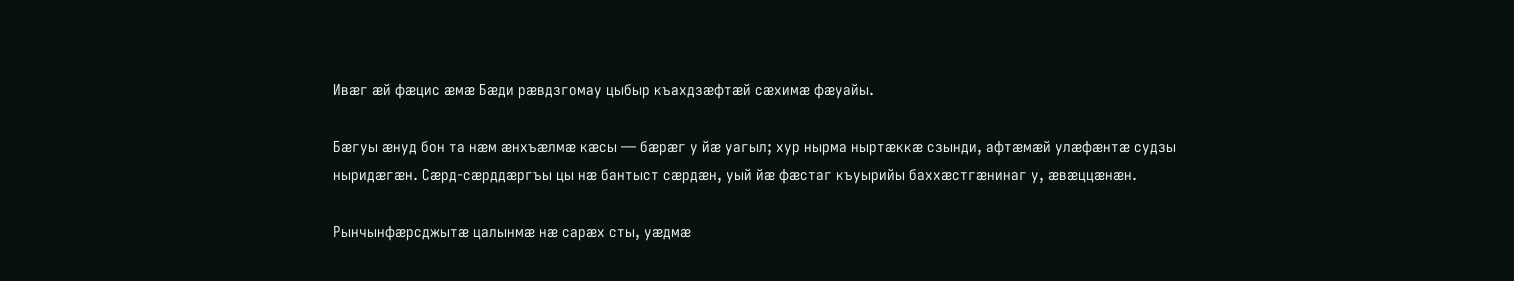Ивæг æй фæцис æмæ Бæди рæвдзгомау цыбыр къахдзæфтæй сæхимæ фæуайы.

Бæгуы æнуд бон та нæм æнхъæлмæ кæсы — бæрæг у йæ уагыл; хур нырма ныртæккæ сзынди, афтæмæй улæфæнтæ судзы ныридæгæн. Сæрд-сæрддæргъы цы нæ бантыст сæрдæн, уый йæ фæстаг къуырийы баххæстгæнинаг у, æвæццæнæн.

Рынчынфæрсджытæ цалынмæ нæ сарæх сты, уæдмæ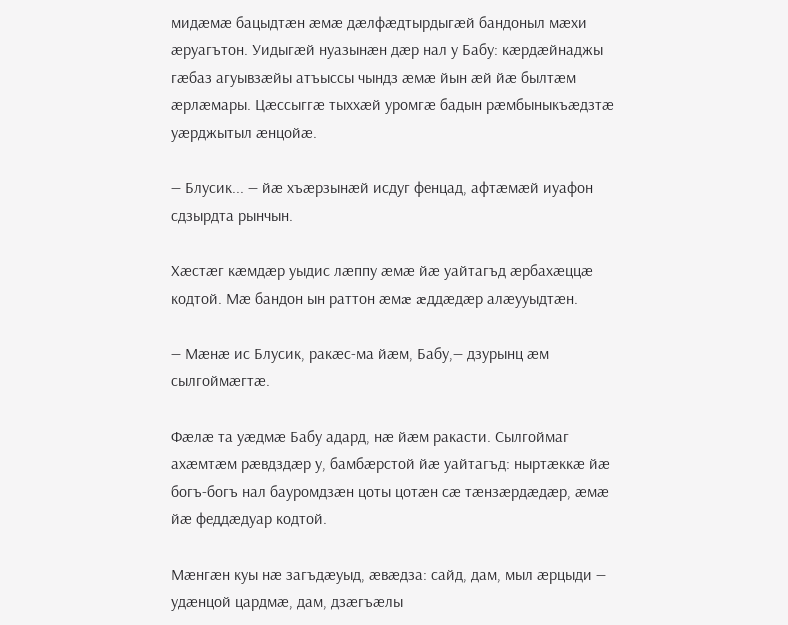мидæмæ бацыдтæн æмæ дæлфæдтырдыгæй бандоныл мæхи æруагътон. Уидыгæй нуазынæн дæр нал у Бабу: кæрдæйнаджы гæбаз агуывзæйы атъыссы чындз æмæ йын æй йæ былтæм æрлæмары. Цæссыггæ тыххæй уромгæ бадын рæмбыныкъæдзтæ уæрджытыл æнцойæ.

— Блусик... — йæ хъæрзынæй исдуг фенцад, афтæмæй иуафон сдзырдта рынчын.

Хæстæг кæмдæр уыдис лæппу æмæ йæ уайтагъд æрбахæццæ кодтой. Мæ бандон ын раттон æмæ æддæдæр алæууыдтæн.

— Мæнæ ис Блусик, ракæс-ма йæм, Бабу,— дзурынц æм сылгоймæгтæ.

Фæлæ та уæдмæ Бабу адард, нæ йæм ракасти. Сылгоймаг ахæмтæм рæвдздæр у, бамбæрстой йæ уайтагъд: ныртæккæ йæ богъ-богъ нал бауромдзæн цоты цотæн сæ тæнзæрдæдæр, æмæ йæ феддæдуар кодтой.

Мæнгæн куы нæ загъдæуыд, æвæдза: сайд, дам, мыл æрцыди — удæнцой цардмæ, дам, дзæгъæлы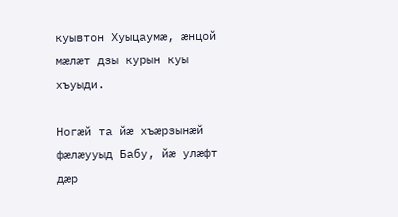куывтон Хуыцаумæ, æнцой мæлæт дзы курын куы хъуыди.

Ногæй та йæ хъæрзынæй фæлæууыд Бабу, йæ улæфт дæр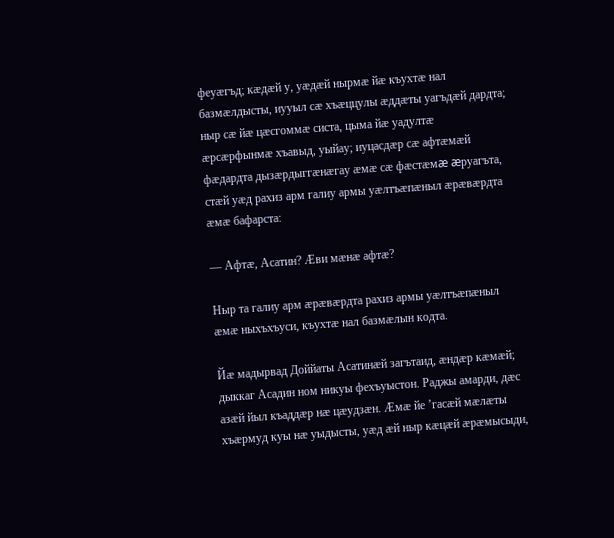феуæгъд; кæдæй у, уæдæй нырмæ йæ къухтæ нал базмæлдысты, иууыл сæ хъæццулы æддæты уагъдæй дардта; ныр сæ йæ цæсгоммæ систа, цыма йæ уадултæ æрсæрфынмæ хъавыд, уыйау; иуцасдæр сæ афтæмæй фæдардта дызæрдыггæнæгау æмæ сæ фæстæмæ æруагъта, стæй уæд рахиз арм галиу армы уæлтъæпæныл æрæвæрдта æмæ бафарста:

— Афтæ, Асатин? Æви мæнæ афтæ?

Ныр та галиу арм æрæвæрдта рахиз армы уæлтъæпæныл æмæ ныхъхъуси, къухтæ нал базмæлын кодта.

Йæ мадырвад Доййаты Асатинæй загътаид, æндæр кæмæй; дыккаг Асадин ном никуы фехъуыстон. Раджы амарди, дæс азæй йыл къаддæр нæ цæудзæн. Æмæ йе ’гасæй мæлæты хъæрмуд куы нæ уыдысты, уæд æй ныр кæцæй æрæмысыди,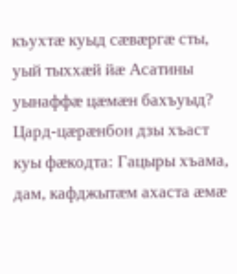къухтæ куыд сæвæргæ сты, уый тыххæй йæ Асатины уынаффæ цæмæн бахъуыд? Цард-цæрæнбон дзы хъаст куы фæкодта: Гацыры хъама, дам, кафджытæм ахаста æмæ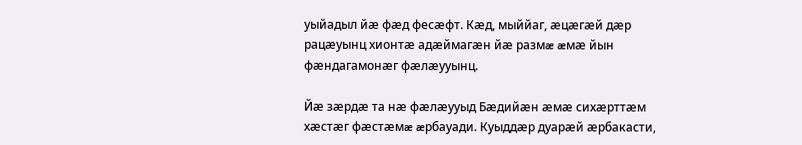уыйадыл йæ фæд фесæфт. Кæд, мыййаг, æцæгæй дæр рацæуынц хионтæ адæймагæн йæ размæ æмæ йын фæндагамонæг фæлæууынц.

Йæ зæрдæ та нæ фæлæууыд Бæдийæн æмæ сихæрттæм хæстæг фæстæмæ æрбауади. Куыддæр дуарæй æрбакасти,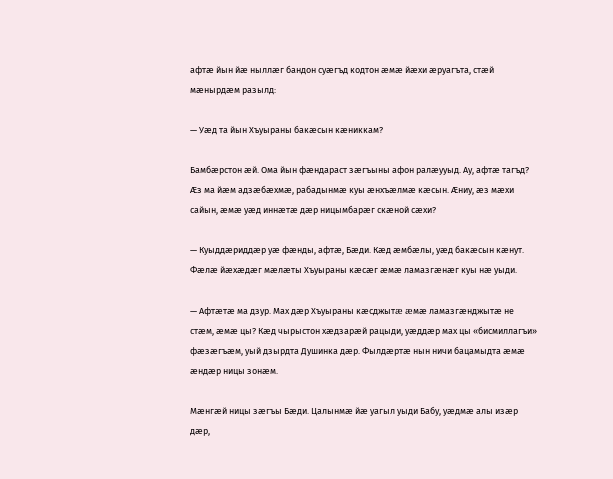афтæ йын йæ ныллæг бандон суæгъд кодтон æмæ йæхи æруагъта, стæй мæнырдæм разылд:

— Уæд та йын Хъуыраны бакæсын кæниккам?

Бамбæрстон æй. Ома йын фæндараст зæгъыны афон ралæууыд. Ау, афтæ тагъд? Æз ма йæм адзæбæхмæ, рабадынмæ куы æнхъæлмæ кæсын. Æниу, æз мæхи сайын, æмæ уæд иннæтæ дæр ницымбарæг скæной сæхи?

— Куыддæриддæр уæ фæнды, афтæ, Бæди. Кæд æмбæлы, уæд бакæсын кæнут. Фæлæ йæхæдæг мæлæты Хъуыраны кæсæг æмæ ламазгæнæг куы нæ уыди.

— Афтæтæ ма дзур. Мах дæр Хъуыраны кæсджытæ æмæ ламазгæнджытæ не стæм, æмæ цы? Кæд чырыстон хæдзарæй рацыди, уæддæр мах цы «бисмиллагъи» фæзæгъæм, уый дзырдта Душинка дæр. Фылдæртæ нын ничи бацамыдта æмæ æндæр ницы зонæм.

Мæнгæй ницы зæгъы Бæди. Цалынмæ йæ уагыл уыди Бабу, уæдмæ алы изæр дæр,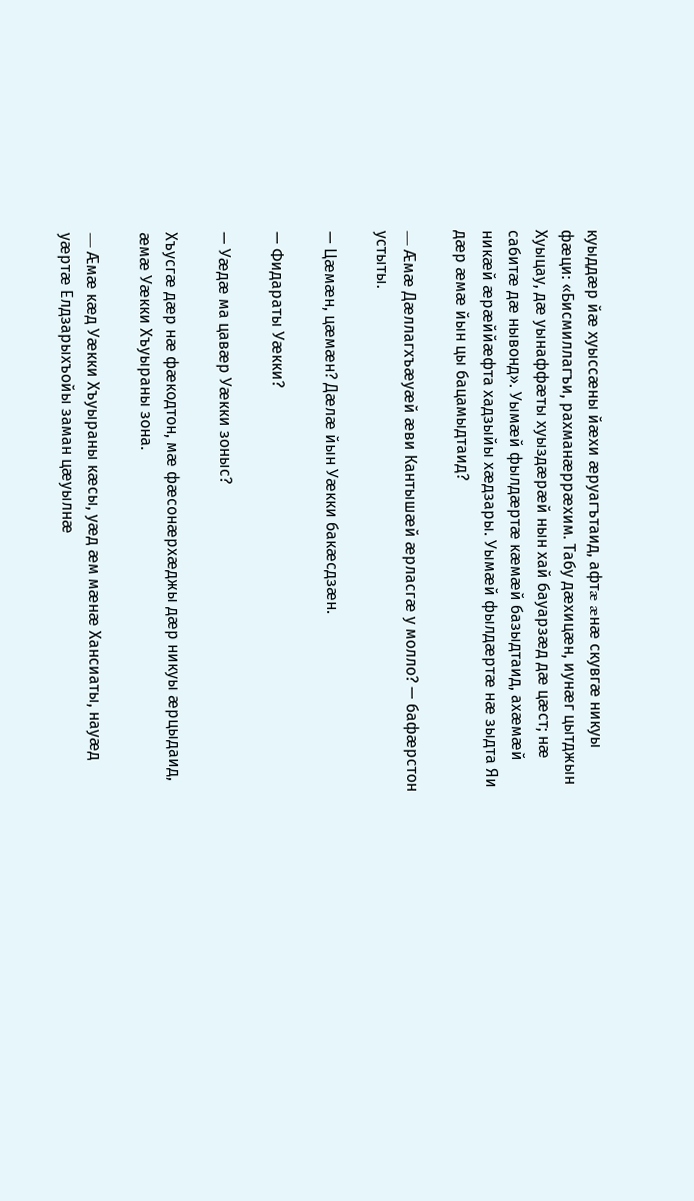куыддæр йæ хуыссæны йæхи æруагътаид, афтæ æнæ скувгæ никуы фæци: «Бисмиллагъи, рахманæррæхим. Табу дæхицæн, иунæг цытджын Хуыцау, дæ уынаффæты хуыздæрæй нын хай бауарзæд дæ цæст; нæ сабитæ дæ нывонд». Уымæй фылдæртæ кæмæй базыдтаид, ахæмæй никæй æрæййæфта хадзыйы хæдзары. Уымæй фылдæртæ нæ зыдта Яи дæр æмæ йын цы бацамыдтаид?

— Æмæ Дæллагхъæуæй æви Кантышæй æрласгæ у молло? — бафæрстон устыты.

— Цæмæн, цæмæн? Дæлæ йын Уæкки бакæсдзæн.

— Фидараты Уæкки?

— Уæдæ ма цавæр Уæкки зоныс?

Хъусгæ дæр нæ фæкодтон, мæ фæсонæрхæджы дæр никуы æрцыдаид, æмæ Уæкки Хъуыраны зона.

— Æмæ кæд Уæкки Хъуыраны кæсы, уæд æм мæнæ Хансиаты, науæд уæртæ Елдзарыхъойы заман цæуылнæ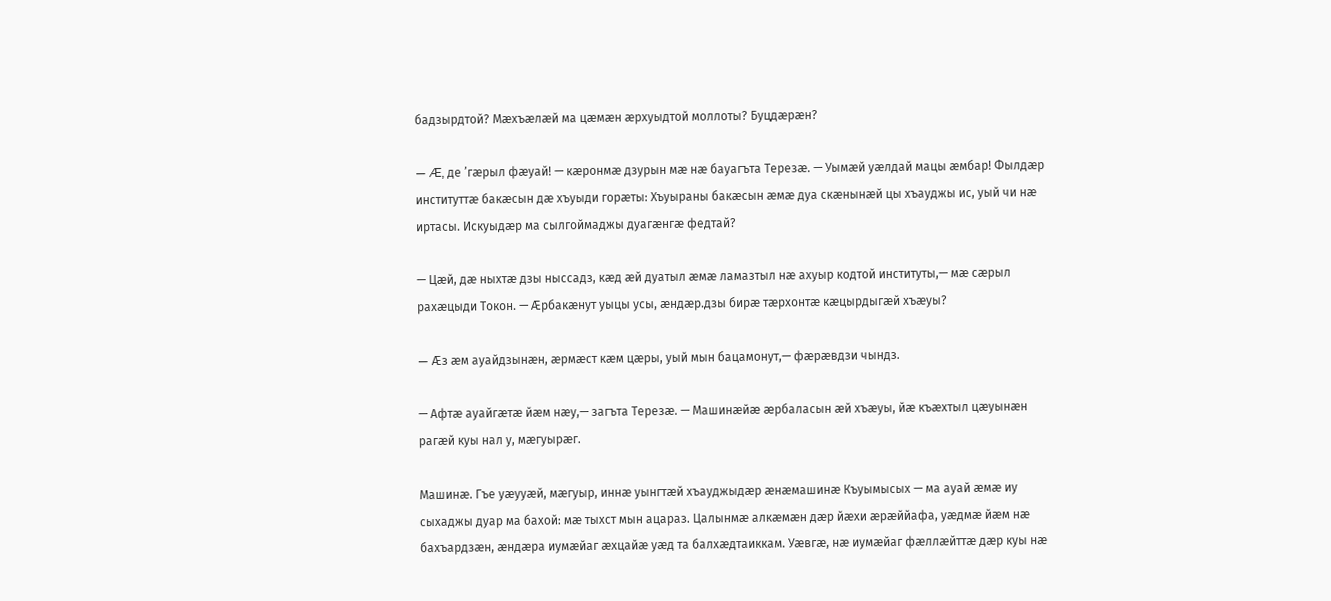бадзырдтой? Мæхъæлæй ма цæмæн æрхуыдтой моллоты? Буцдæрæн?

— Æ, де ’гæрыл фæуай! — кæронмæ дзурын мæ нæ бауагъта Терезæ. — Уымæй уæлдай мацы æмбар! Фылдæр институттæ бакæсын дæ хъуыди горæты: Хъуыраны бакæсын æмæ дуа скæнынæй цы хъауджы ис, уый чи нæ иртасы. Искуыдæр ма сылгоймаджы дуагæнгæ федтай?

— Цæй, дæ ныхтæ дзы ныссадз, кæд æй дуатыл æмæ ламазтыл нæ ахуыр кодтой институты,— мæ сæрыл рахæцыди Токон. — Æрбакæнут уыцы усы, æндæр.дзы бирæ тæрхонтæ кæцырдыгæй хъæуы?

— Æз æм ауайдзынæн, æрмæст кæм цæры, уый мын бацамонут,— фæрæвдзи чындз.

— Афтæ ауайгæтæ йæм нæу,— загъта Терезæ. — Машинæйæ æрбаласын æй хъæуы, йæ къæхтыл цæуынæн рагæй куы нал у, мæгуырæг.

Машинæ. Гъе уæууæй, мæгуыр, иннæ уынгтæй хъауджыдæр æнæмашинæ Къуымысых — ма ауай æмæ иу сыхаджы дуар ма бахой: мæ тыхст мын ацараз. Цалынмæ алкæмæн дæр йæхи æрæййафа, уæдмæ йæм нæ бахъардзæн, æндæра иумæйаг æхцайæ уæд та балхæдтаиккам. Уæвгæ, нæ иумæйаг фæллæйттæ дæр куы нæ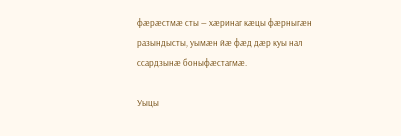фæрæстмæ сты — хæринаг кæцы фæрныгæн разындысты, уымæн йæ фæд дæр куы нал ссардзынæ боныфæстагмæ.

Уыцы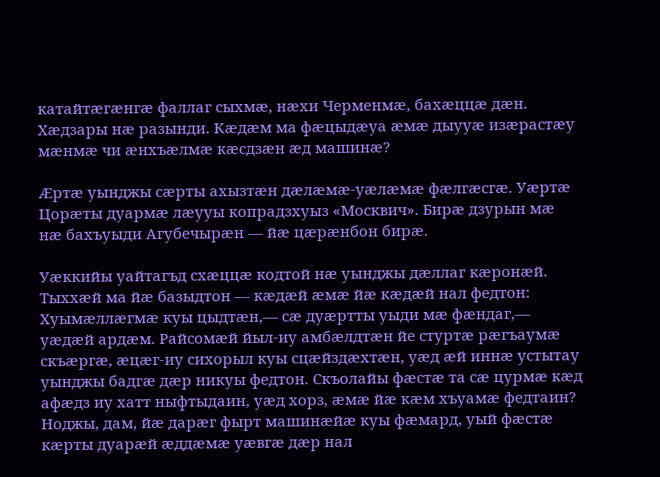катайтæгæнгæ фаллаг сыхмæ, нæхи Черменмæ, бахæццæ дæн. Хæдзары нæ разынди. Кæдæм ма фæцыдæуа æмæ дыууæ изæрастæу мæнмæ чи æнхъæлмæ кæсдзæн æд машинæ?

Æртæ уынджы сæрты ахызтæн дæлæмæ-уæлæмæ фæлгæсгæ. Уæртæ Цорæты дуармæ лæууы копрадзхуыз «Москвич». Бирæ дзурын мæ нæ бахъуыди Агубечырæн — йæ цæрæнбон бирæ.

Уæккийы уайтагъд схæццæ кодтой нæ уынджы дæллаг кæронæй. Тыххæй ма йæ базыдтон — кæдæй æмæ йæ кæдæй нал федтон: Хуымæллæгмæ куы цыдтæн,— сæ дуæртты уыди мæ фæндаг,— уæдæй ардæм. Райсомæй йыл-иу амбæлдтæн йе стуртæ рæгъаумæ скъæргæ, æцæг-иу сихорыл куы сцæйздæхтæн, уæд æй иннæ устытау уынджы бадгæ дæр никуы федтон. Скъолайы фæстæ та сæ цурмæ кæд афæдз иу хатт ныфтыдаин, уæд хорз, æмæ йæ кæм хъуамæ федтаин? Ноджы, дам, йæ дарæг фырт машинæйæ куы фæмард, уый фæстæ кæрты дуарæй æддæмæ уæвгæ дæр нал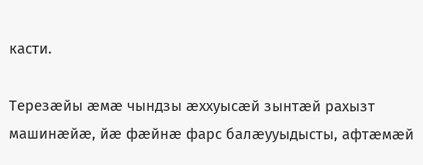касти.

Терезæйы æмæ чындзы æххуысæй зынтæй рахызт машинæйæ, йæ фæйнæ фарс балæууыдысты, афтæмæй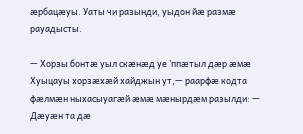æрбацæуы. Уаты чи разынди, уыдон йæ размæ рауадысты.

— Хорзы бонтæ уыл скæнæд уе ’ппæтыл дæр æмæ Хуыцауы хорзæхæй хайджын ут,— раарфæ кодта фæлмæн ныхасыуагæй æмæ мæнырдæм разылди: — Дæуæн та дæ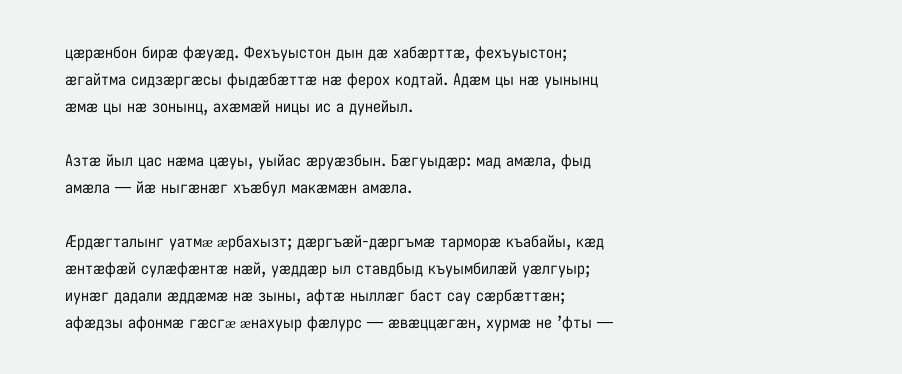цæрæнбон бирæ фæуæд. Фехъуыстон дын дæ хабæрттæ, фехъуыстон; æгайтма сидзæргæсы фыдæбæттæ нæ ферох кодтай. Адæм цы нæ уынынц æмæ цы нæ зонынц, ахæмæй ницы ис а дунейыл.

Азтæ йыл цас нæма цæуы, уыйас æруæзбын. Бæгуыдæр: мад амæла, фыд амæла — йæ ныгæнæг хъæбул макæмæн амæла.

Æрдæгталынг уатмæ æрбахызт; дæргъæй-дæргъмæ тарморæ къабайы, кæд æнтæфæй сулæфæнтæ нæй, уæддæр ыл ставдбыд къуымбилæй уæлгуыр; иунæг дадали æддæмæ нæ зыны, афтæ ныллæг баст сау сæрбæттæн; афæдзы афонмæ гæсгæ æнахуыр фæлурс — æвæццæгæн, хурмæ не ’фты —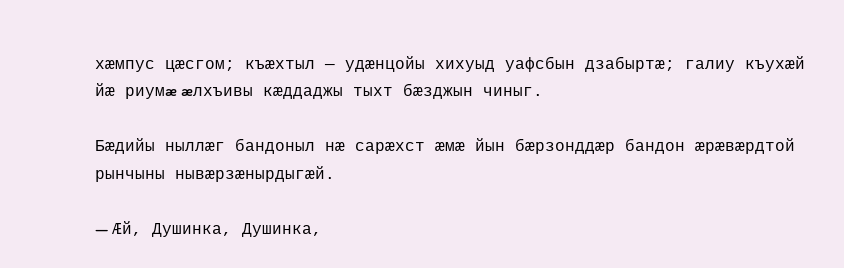хæмпус цæсгом; къæхтыл — удæнцойы хихуыд уафсбын дзабыртæ; галиу къухæй йæ риумæ æлхъивы кæддаджы тыхт бæзджын чиныг.

Бæдийы ныллæг бандоныл нæ сарæхст æмæ йын бæрзонддæр бандон æрæвæрдтой рынчыны нывæрзæнырдыгæй.

— Æй, Душинка, Душинка,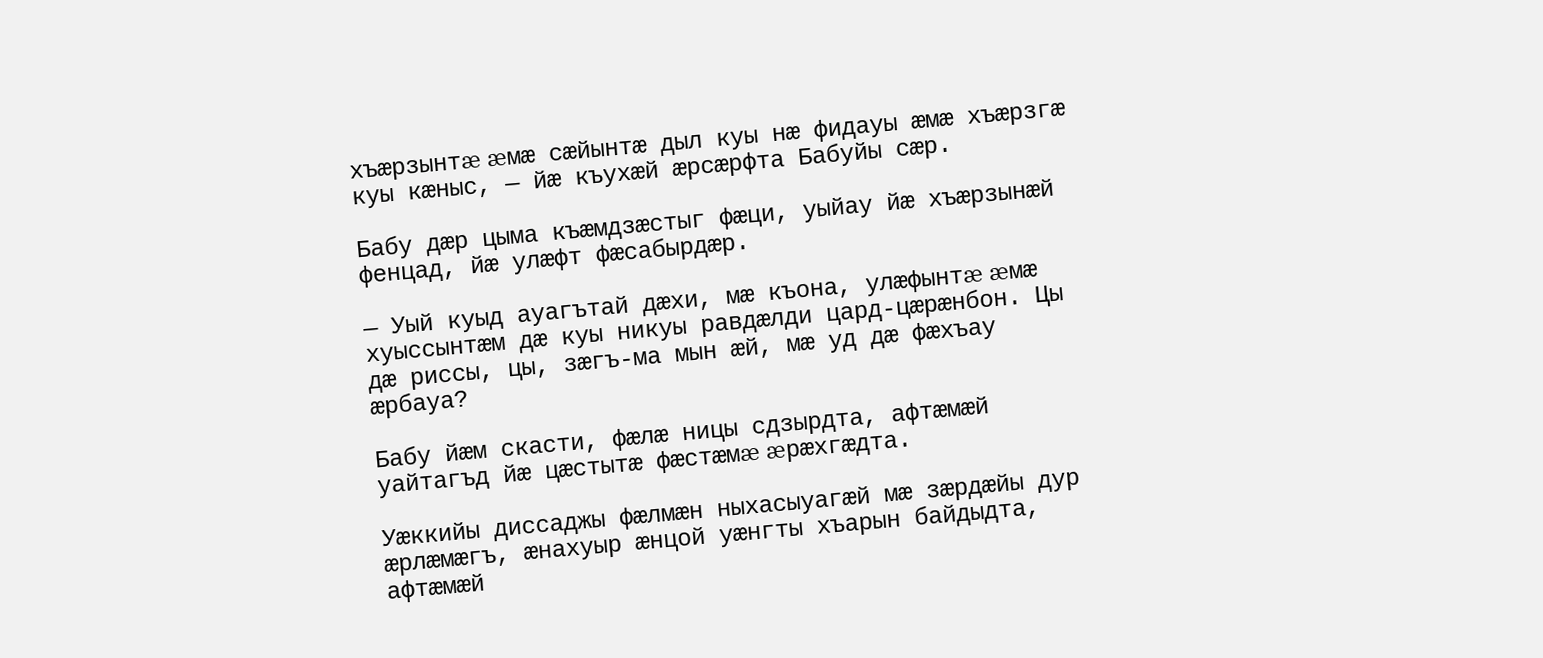хъæрзынтæ æмæ сæйынтæ дыл куы нæ фидауы æмæ хъæрзгæ куы кæныс, — йæ къухæй æрсæрфта Бабуйы сæр.

Бабу дæр цыма къæмдзæстыг фæци, уыйау йæ хъæрзынæй фенцад, йæ улæфт фæсабырдæр.

— Уый куыд ауагътай дæхи, мæ къона, улæфынтæ æмæ хуыссынтæм дæ куы никуы равдæлди цард-цæрæнбон. Цы дæ риссы, цы, зæгъ-ма мын æй, мæ уд дæ фæхъау æрбауа?

Бабу йæм скасти, фæлæ ницы сдзырдта, афтæмæй уайтагъд йæ цæстытæ фæстæмæ æрæхгæдта.

Уæккийы диссаджы фæлмæн ныхасыуагæй мæ зæрдæйы дур æрлæмæгъ, æнахуыр æнцой уæнгты хъарын байдыдта, афтæмæй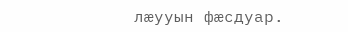лæууын фæсдуар.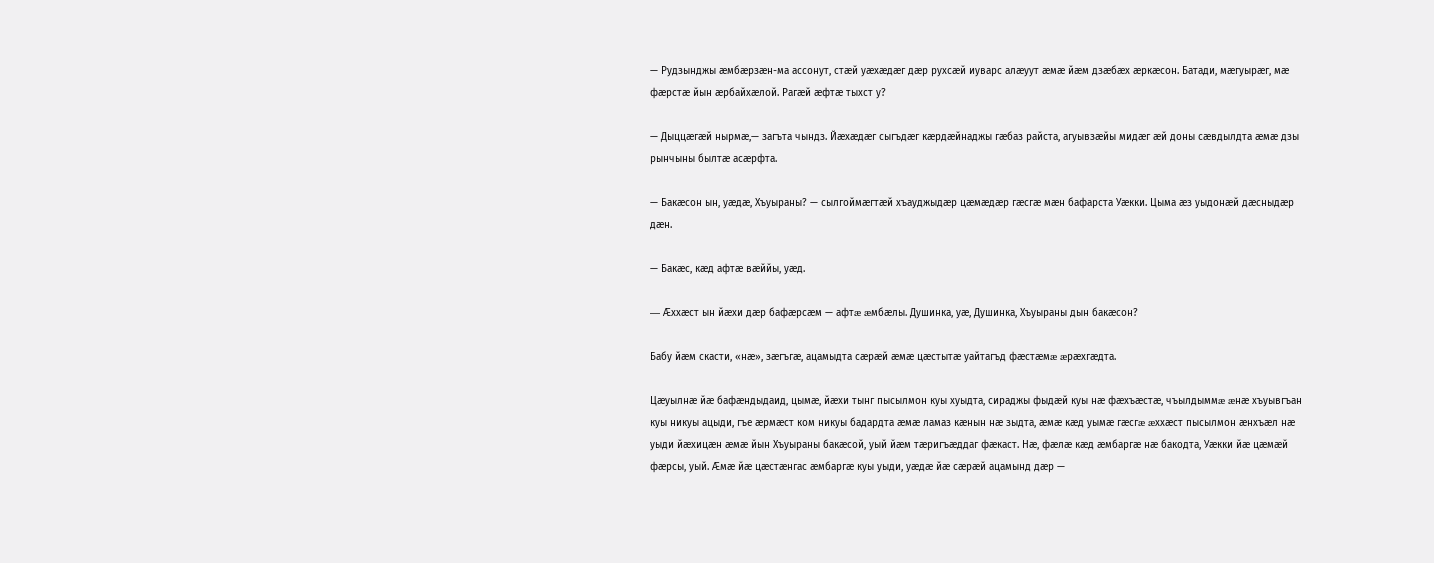— Рудзынджы æмбæрзæн-ма ассонут, стæй уæхæдæг дæр рухсæй иуварс алæуут æмæ йæм дзæбæх æркæсон. Батади, мæгуырæг, мæ фæрстæ йын æрбайхæлой. Рагæй æфтæ тыхст у?

— Дыццæгæй нырмæ,— загъта чындз. Йæхæдæг сыгъдæг кæрдæйнаджы гæбаз райста, агуывзæйы мидæг æй доны сæвдылдта æмæ дзы рынчыны былтæ асæрфта.

— Бакæсон ын, уæдæ, Хъуыраны? — сылгоймæгтæй хъауджыдæр цæмæдæр гæсгæ мæн бафарста Уæкки. Цыма æз уыдонæй дæсныдæр дæн.

— Бакæс, кæд афтæ вæййы, уæд.

— Æххæст ын йæхи дæр бафæрсæм — афтæ æмбæлы. Душинка, уæ, Душинка, Хъуыраны дын бакæсон?

Бабу йæм скасти, «нæ», зæгъгæ, ацамыдта сæрæй æмæ цæстытæ уайтагъд фæстæмæ æрæхгæдта.

Цæуылнæ йæ бафæндыдаид, цымæ, йæхи тынг пысылмон куы хуыдта, сираджы фыдæй куы нæ фæхъæстæ, чъылдыммæ æнæ хъуывгъан куы никуы ацыди, гъе æрмæст ком никуы бадардта æмæ ламаз кæнын нæ зыдта, æмæ кæд уымæ гæсгæ æххæст пысылмон æнхъæл нæ уыди йæхицæн æмæ йын Хъуыраны бакæсой, уый йæм тæригъæддаг фæкаст. Нæ, фæлæ кæд æмбаргæ нæ бакодта, Уæкки йæ цæмæй фæрсы, уый. Æмæ йæ цæстæнгас æмбаргæ куы уыди, уæдæ йæ сæрæй ацамынд дæр —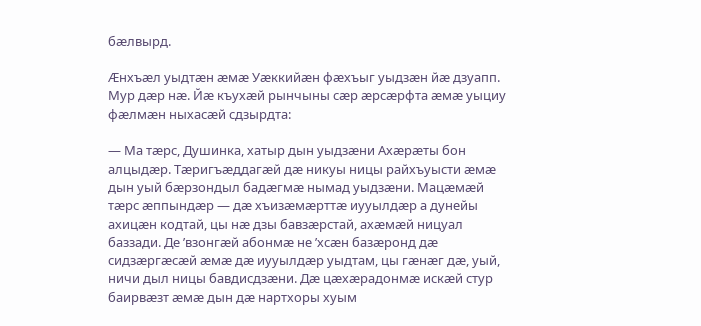бæлвырд.

Æнхъæл уыдтæн æмæ Уæккийæн фæхъыг уыдзæн йæ дзуапп. Мур дæр нæ. Йæ къухæй рынчыны сæр æрсæрфта æмæ уыциу фæлмæн ныхасæй сдзырдта:

— Ма тæрс, Душинка, хатыр дын уыдзæни Ахæрæты бон алцыдæр. Тæригъæддагæй дæ никуы ницы райхъуысти æмæ дын уый бæрзондыл бадæгмæ нымад уыдзæни. Мацæмæй тæрс æппындæр — дæ хъизæмæрттæ иууылдæр а дунейы ахицæн кодтай, цы нæ дзы бавзæрстай, ахæмæй ницуал баззади. Де ’взонгæй абонмæ не ’хсæн базæронд дæ сидзæргæсæй æмæ дæ иууылдæр уыдтам, цы гæнæг дæ, уый, ничи дыл ницы бавдисдзæни. Дæ цæхæрадонмæ искæй стур баирвæзт æмæ дын дæ нартхоры хуым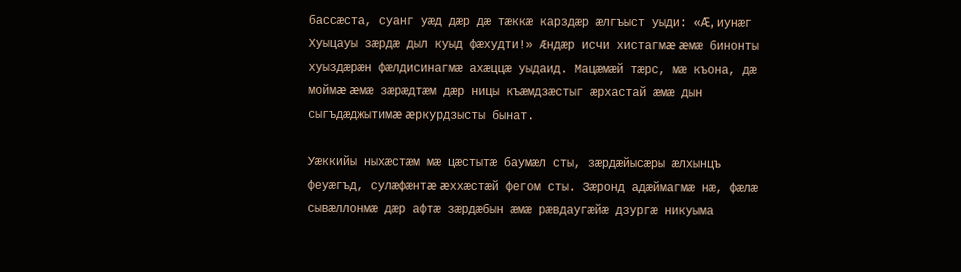бассæста, суанг уæд дæр дæ тæккæ карздæр æлгъыст уыди: «Æ, иунæг Хуыцауы зæрдæ дыл куыд фæхудти!» Æндæр исчи хистагмæ æмæ бинонты хуыздæрæн фæлдисинагмæ ахæццæ уыдаид. Мацæмæй тæрс, мæ къона, дæ моймæ æмæ зæрæдтæм дæр ницы къæмдзæстыг æрхастай æмæ дын сыгъдæджытимæ æркурдзысты бынат.

Уæккийы ныхæстæм мæ цæстытæ баумæл сты, зæрдæйысæры æлхынцъ феуæгъд, сулæфæнтæ æххæстæй фегом сты. Зæронд адæймагмæ нæ, фæлæ сывæллонмæ дæр афтæ зæрдæбын æмæ рæвдаугæйæ дзургæ никуыма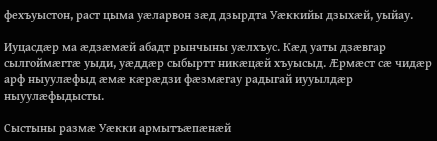фехъуыстон, раст цыма уæларвон зæд дзырдта Уæккийы дзыхæй, уыйау.

Иуцасдæр ма æдзæмæй абадт рынчыны уæлхъус. Кæд уаты дзæвгар сылгоймæгтæ уыди, уæддæр сыбыртт никæцæй хъуысыд. Æрмæст сæ чидæр арф ныуулæфыд æмæ кæрæдзи фæзмæгау радыгай иууылдæр ныуулæфыдысты.

Сыстыны размæ Уæкки армытъæпæнæй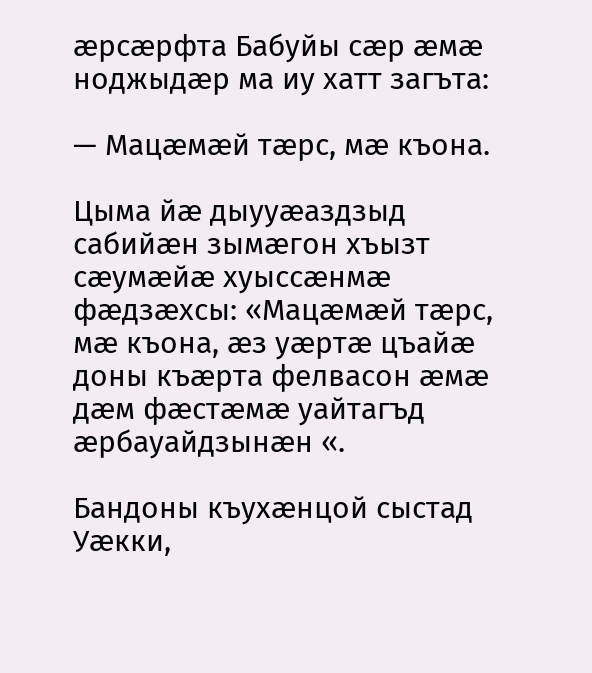æрсæрфта Бабуйы сæр æмæ ноджыдæр ма иу хатт загъта:

— Мацæмæй тæрс, мæ къона.

Цыма йæ дыууæаздзыд сабийæн зымæгон хъызт сæумæйæ хуыссæнмæ фæдзæхсы: «Мацæмæй тæрс, мæ къона, æз уæртæ цъайæ доны къæрта фелвасон æмæ дæм фæстæмæ уайтагъд æрбауайдзынæн «.

Бандоны къухæнцой сыстад Уæкки,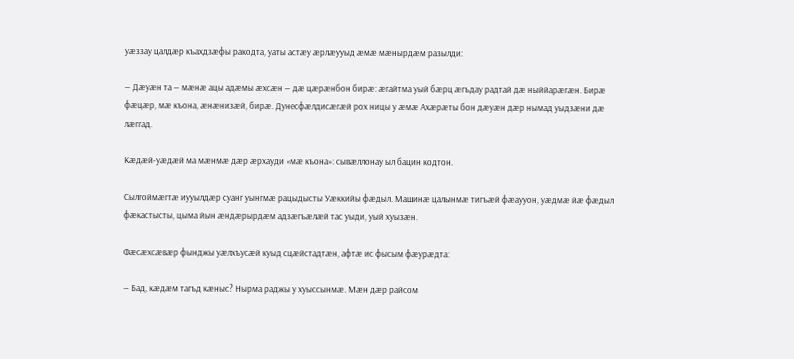уæззау цалдæр къахдзæфы ракодта, уаты астæу æрлæууыд æмæ мæнырдæм разылди:

— Дæуæн та — мæнæ ацы адæмы æхсæн — дæ цæрæнбон бирæ: æгайтма уый бæрц æгъдау радтай дæ ныййарæгæн. Бирæ фæцæр, мæ къона, æнæнизæй, бирæ. Дунесфæлдисæгæй рох ницы у æмæ Ахæрæты бон дæуæн дæр нымад уыдзæни дæ лæггад.

Кæдæй-уæдæй ма мæнмæ дæр æрхауди «мæ къона»: сывæллонау ыл бацин кодтон.

Сылгоймæгтæ иууылдæр суанг уынгмæ рацыдысты Уæккийы фæдыл. Машинæ цалынмæ тигъæй фæаууон, уæдмæ йæ фæдыл фæкастысты, цыма йын æндæрырдæм адзæгъæлæй тас уыди, уый хуызæн.

Фæсæхсæвæр фынджы уæлхъусæй куыд сцæйстадтæн, афтæ ис фысым фæурæдта:

— Бад, кæдæм тагъд кæныс? Нырма раджы у хуыссынмæ. Мæн дæр райсом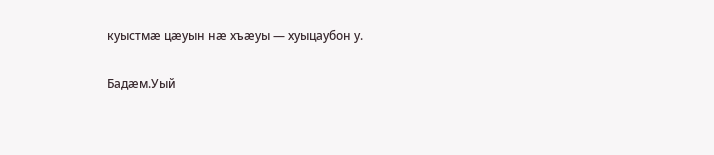куыстмæ цæуын нæ хъæуы — хуыцаубон у.

Бадæм.Уый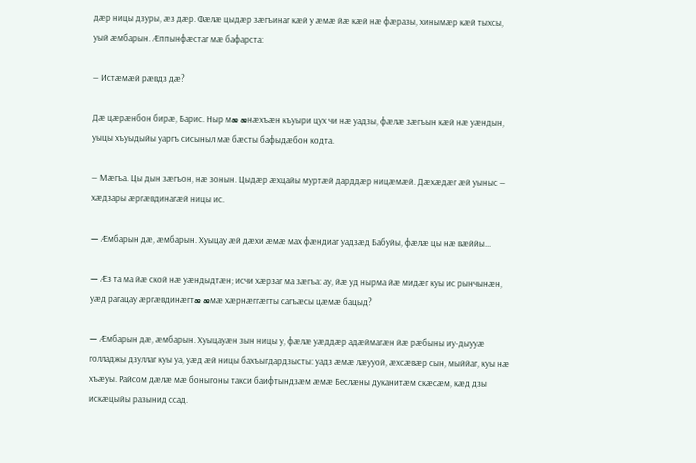дæр ницы дзуры, æз дæр. Фæлæ цыдæр зæгъинаг кæй у æмæ йæ кæй нæ фæразы, хинымæр кæй тыхсы, уый æмбарын. Æппынфæстаг мæ бафарста:

— Истæмæй рæвдз дæ?

Дæ цæрæнбон бирæ, Барис. Ныр мæ æнæхъæн къуыри цух чи нæ уадзы, фæлæ зæгъын кæй нæ уæндын, уыцы хъуыдыйы уаргъ сисыныл мæ бæсты бафыдæбон кодта.

— Мæгъа. Цы дын зæгъон, нæ зонын. Цыдæр æхцайы муртæй дарддæр ницæмæй. Дæхæдæг æй уыныс — хæдзары æргæвдинагæй ницы ис.

— Æмбарын дæ, æмбарын. Хуыцау æй дæхи æмæ мах фæндиаг уадзæд Бабуйы, фæлæ цы нæ вæййы...

— Æз та ма йæ ской нæ уæндыдтæн; исчи хæрзаг ма зæгъа: ау, йæ уд нырма йæ мидæг куы ис рынчынæн, уæд рагацау æргæвдинæгтæ æмæ хæрнæггæгты сагъæсы цæмæ бацыд?

— Æмбарын дæ, æмбарын. Хуыцауæн зын ницы у, фæлæ уæддæр адæймагæн йæ рæбыны иу-дыууæ голладжы дзуллаг куы уа, уæд æй ницы бахъыгдардзысты: уадз æмæ лæууой, æхсæвæр сын, мыййаг, куы нæ хъæуы. Райсом дæлæ мæ боныгоны такси баифтындзæм æмæ Беслæны дуканитæм скæсæм, кæд дзы искæцыйы разынид ссад.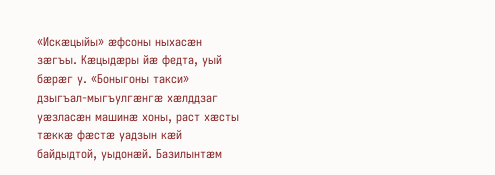«Искæцыйы» æфсоны ныхасæн зæгъы. Кæцыдæры йæ федта, уый бæрæг у. «Боныгоны такси» дзыгъал-мыгъулгæнгæ хæлддзаг уæзласæн машинæ хоны, раст хæсты тæккæ фæстæ уадзын кæй байдыдтой, уыдонæй. Базилынтæм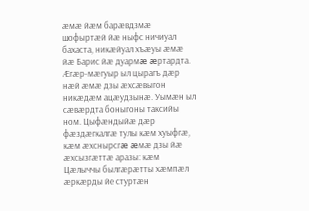æмæ йæм барæвдзмæ шофыртæй йæ ныфс ничиуал бахаста, никæйуал хъæуы æмæ йæ Барис йæ дуармæ æртардта. Æгæр-мæгуыр ыл цырагъ дæр нæй æмæ дзы æхсæвыгон никæдæм ацæудзынæ. Уымæн ыл сæвæрдта боныгоны таксийы ном. Цыфæндыйæ дæр фæздæгкалгæ тулы кæм хуыфгæ, кæм æхснырсгæ æмæ дзы йæ æхсызгæттæ аразы: кæм Цæлыччы былгæрæтты хæмпæл æркæрды йе стуртæн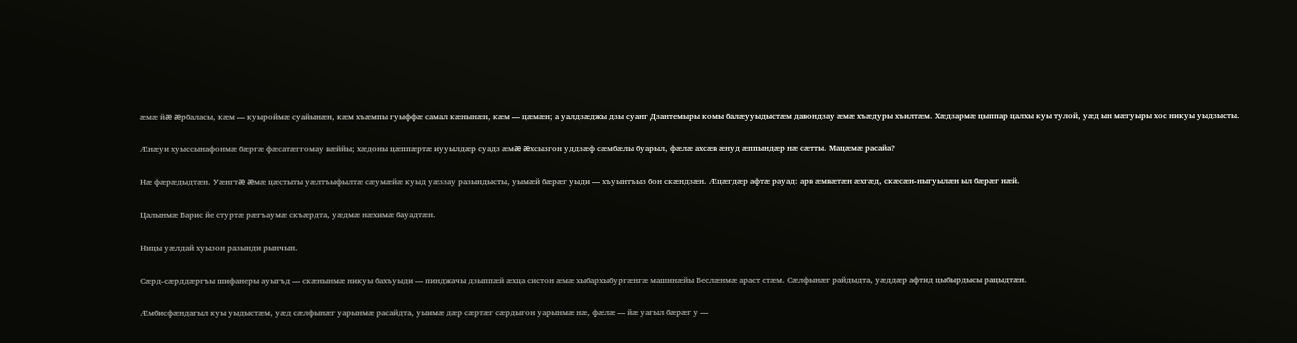æмæ йæ æрбаласы, кæм — куыроймæ суайынæн, кæм хъæмпы гуыффæ самал кæнынæн, кæм — цæмæн; а уалдзæджы дзы суанг Дзантемыры комы балæууыдыстæм давондзау æмæ хъæдуры хъилтæм. Хæдзармæ цыппар цалхы куы тулой, уæд ын мæгуыры хос никуы уыдзысты.

Æнæуи хуыссынафонмæ бæргæ фæсатæггомау вæййы; хæдоны цæппæртæ иууылдæр суадз æмæ æхсызгон уддзæф сæмбæлы буарыл, фæлæ ахсæв æнуд æппындæр нæ сæтты. Мацæмæ расайа?

Нæ фæрæдыдтæн. Уæнгтæ æмæ цæстыты уæлтъыфылтæ сæумæйæ куыд уæззау разындысты, уымæй бæрæг уыди — хъуынтъыз бон скæндзæн. Æцæгдæр афтæ рауад: арв æмвæтæн æхгæд, скæсæн-ныгуылæн ыл бæрæг нæй.

Цалынмæ Барис йе стуртæ рæгъаумæ скъæрдта, уæдмæ нæхимæ бауадтæн.

Ницы уæлдай хуызон разынди рынчын.

Сæрд-сæрддæргъы шифанеры ауыгъд — скæнынмæ никуы бахъуыди — пинджачы дзыппæй æхца систон æмæ хыбархыбургæнгæ машинæйы Беслæнмæ араст стæм. Сæлфынæг райдыдта, уæддæр афтид цыбырдысы рацыдтæн.

Æмбисфæндагыл куы уыдыстæм, уæд сæлфынæг уарынмæ расайдта, уыимæ дæр сæртæг сæрдыгон уарынмæ нæ, фæлæ — йæ уагыл бæрæг у —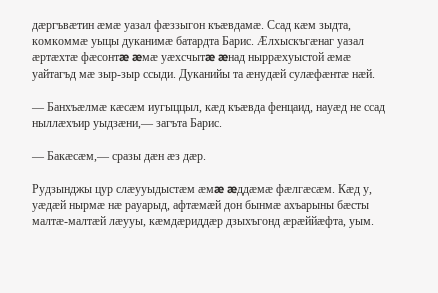дæргъвæтин æмæ уазал фæззыгон къæвдамæ. Ссад кæм зыдта, комкоммæ уыцы дуканимæ батардта Барис. Æлхыскъгæнаг уазал æртæхтæ фæсонтæ æмæ уæхсчытæ æнад ныррæхуыстой æмæ уайтагъд мæ зыр-зыр ссыди. Дуканийы та æнудæй сулæфæнтæ нæй.

— Банхъæлмæ кæсæм иугыццыл, кæд къæвда фенцаид, науæд не ссад ныллæхъир уыдзæни,— загъта Барис.

— Бакæсæм,— сразы дæн æз дæр.

Рудзынджы цур слæууыдыстæм æмæ æддæмæ фæлгæсæм. Кæд у, уæдæй нырмæ нæ рауарыд, афтæмæй дон бынмæ ахъарыны бæсты малтæ-малтæй лæууы, кæмдæриддæр дзыхъгонд æрæййæфта, уым.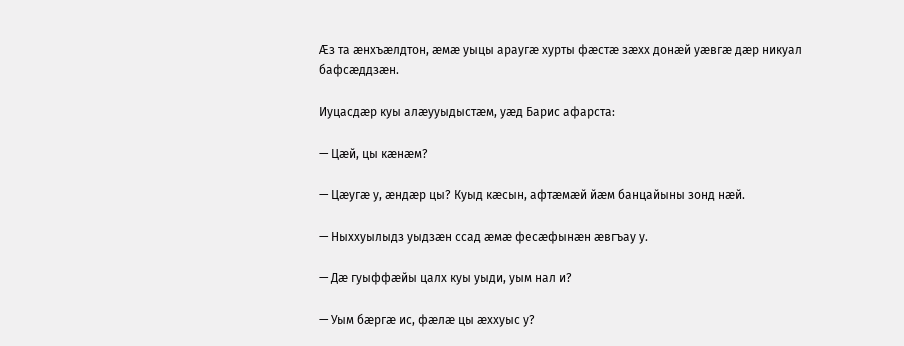Æз та æнхъæлдтон, æмæ уыцы араугæ хурты фæстæ зæхх донæй уæвгæ дæр никуал бафсæддзæн.

Иуцасдæр куы алæууыдыстæм, уæд Барис афарста:

— Цæй, цы кæнæм?

— Цæугæ у, æндæр цы? Куыд кæсын, афтæмæй йæм банцайыны зонд нæй.

— Ныххуылыдз уыдзæн ссад æмæ фесæфынæн æвгъау у.

— Дæ гуыффæйы цалх куы уыди, уым нал и?

— Уым бæргæ ис, фæлæ цы æххуыс у?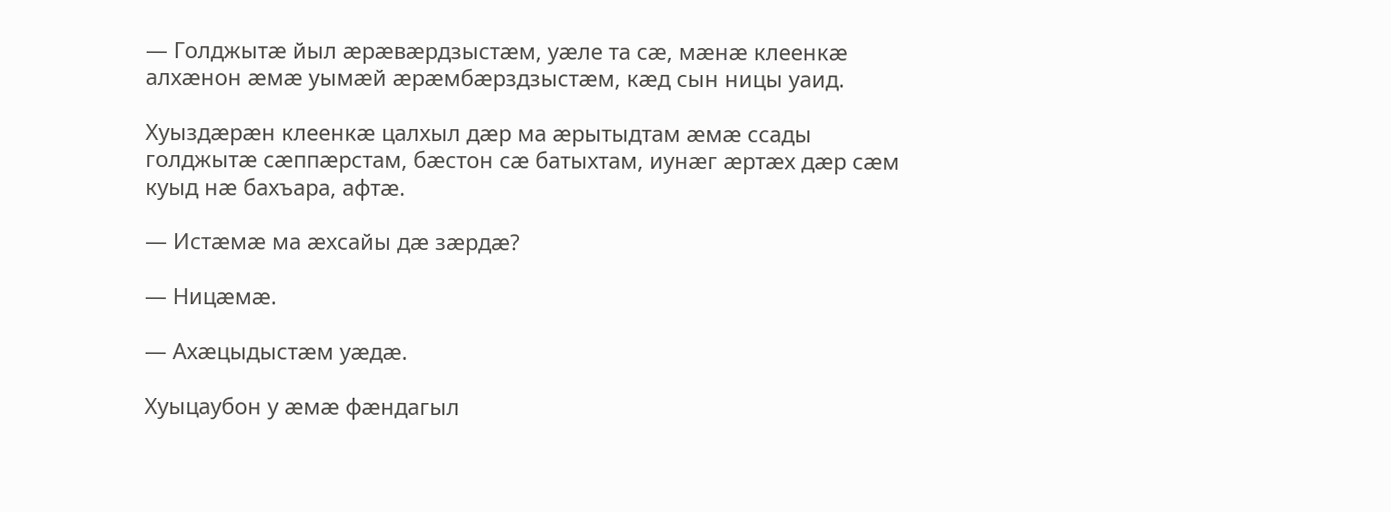— Голджытæ йыл æрæвæрдзыстæм, уæле та сæ, мæнæ клеенкæ алхæнон æмæ уымæй æрæмбæрздзыстæм, кæд сын ницы уаид.

Хуыздæрæн клеенкæ цалхыл дæр ма æрытыдтам æмæ ссады голджытæ сæппæрстам, бæстон сæ батыхтам, иунæг æртæх дæр сæм куыд нæ бахъара, афтæ.

— Истæмæ ма æхсайы дæ зæрдæ?

— Ницæмæ.

— Ахæцыдыстæм уæдæ.

Хуыцаубон у æмæ фæндагыл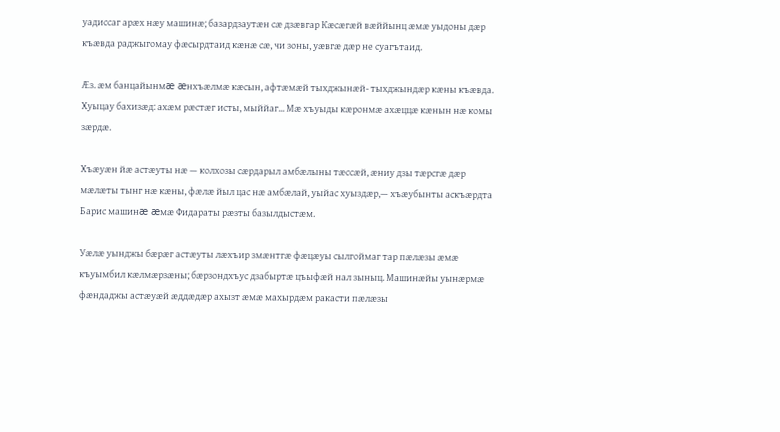уадиссаг арæх нæу машинæ; базардзаутæн сæ дзæвгар Кæсæгæй вæййынц æмæ уыдоны дæр къæвда раджыгомау фæсырдтаид кæнæ сæ, чи зоны, уæвгæ дæр не суагътаид.

Æз. æм банцайынмæ æнхъæлмæ кæсын, афтæмæй тыхджынæй- тыхджындæр кæны къæвда. Хуыцау бахизæд: ахæм рæстæг исты, мыййаг... Мæ хъуыды кæронмæ ахæццæ кæнын нæ комы зæрдæ.

Хъæуæн йæ астæуты нæ — колхозы сæрдарыл амбæлыны тæссæй, æниу дзы тæрсгæ дæр мæлæты тынг нæ кæны, фæлæ йыл цас нæ амбæлай, уыйас хуыздæр,— хъæубынты аскъæрдта Барис машинæ æмæ Фидараты рæзты базылдыстæм.

Уæлæ уынджы бæрæг астæуты лæхъир змæнтгæ фæцæуы сылгоймаг тар пæлæзы æмæ къуымбил кæлмæрзæны; бæрзондхъус дзабыртæ цъыфæй нал зыныц. Машинæйы уынæрмæ фæндаджы астæуæй æддæдæр ахызт æмæ махырдæм ракасти пæлæзы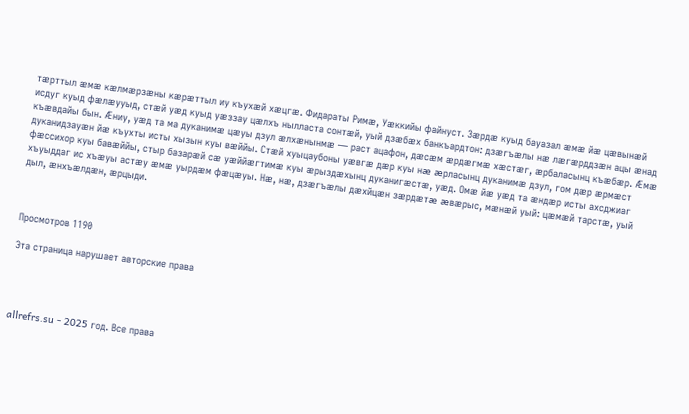тæрттыл æмæ кæлмæрзæны кæрæттыл иу къухæй хæцгæ. Фидараты Римæ, Уæккийы файнуст. Зæрдæ куыд бауазал æмæ йæ цæвынæй исдуг куыд фæлæууыд, стæй уæд куыд уæззау цæлхъ нылласта сонтæй, уый дзæбæх банкъардтон: дзæгъæлы нæ лæгæрддзæн ацы æнад къæвдайы бын. Æниу, уæд та ма дуканимæ цæуы дзул æлхæнынмæ — раст ацафон, дæсæм æрдæгмæ хæстæг, æрбаласынц къæбæр. Æмæ дуканидзауæн йæ къухты исты хызын куы вæййы. Стæй хуыцаубоны уæвгæ дæр куы нæ æрласынц дуканимæ дзул, гом дæр æрмæст фæссихор куы бавæййы, стыр базарæй сæ уæййæгтимæ куы æрыздæхынц дуканигæстæ, уæд. Омæ йæ уæд та æндæр исты ахсджиаг хъуыддаг ис хъæуы астæу æмæ уырдæм фæцæуы. Нæ, нæ, дзæгъæлы дæхйцæн зæрдæтæ æвæрыс, мæнæй уый: цæмæй тарстæ, уый дыл, æнхъæлдæн, æрцыди.



Просмотров 1190

Эта страница нарушает авторские права




allrefrs.su - 2025 год. Все права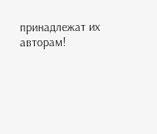принадлежат их авторам!